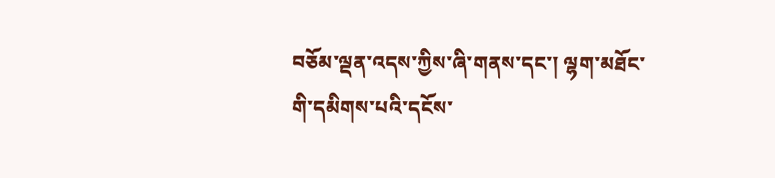བཅོམ་ལྡན་འདས་ཀྱིས་ཞི་གནས་དང་། ལྷག་མཐོང་གི་དམིགས་པའི་དངོས་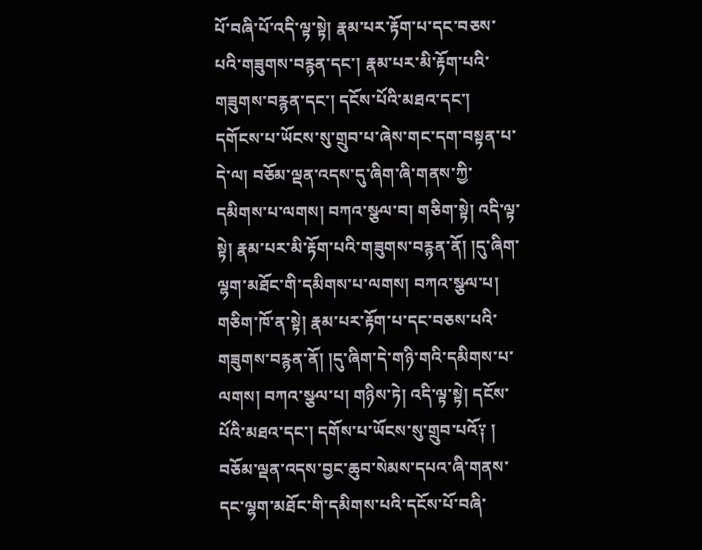པོ་བཞི་པོ་འདི་ལྟ་སྟེ། རྣམ་པར་རྟོག་པ་དང་བཅས་པའི་གཟུགས་བརྙན་དང་། རྣམ་པར་མི་རྟོག་པའི་གཟུགས་བརྙན་དང་། དངོས་པོའི་མཐའ་དང་། དགོངས་པ་ཡོངས་སུ་གྲུབ་པ་ཞེས་གང་དག་བསྟན་པ་དེ་ལ། བཅོམ་ལྡན་འདས་དུ་ཞིག་ཞི་གནས་ཀྱི་དམིགས་པ་ལགས། བཀའ་སྩལ་བ། གཅིག་སྟེ། འདི་ལྟ་སྟེ། རྣམ་པར་མི་རྟོག་པའི་གཟུགས་བརྙན་ནོ། །དུ་ཞིག་ལྷག་མཐོང་གི་དམིགས་པ་ལགས། བཀའ་སྩལ་པ། གཅིག་ཁོ་ན་སྟེ། རྣམ་པར་རྟོག་པ་དང་བཅས་པའི་གཟུགས་བརྙན་ནོ། །དུ་ཞིག་དེ་གཉི་གའི་དམིགས་པ་ལགས། བཀའ་སྩལ་པ། གཉིས་ཏེ། འདི་ལྟ་སྟེ། དངོས་པོའི་མཐའ་དང་། དགོས་པ་ཡོངས་སུ་གྲུབ་པའོ༑ །
བཅོམ་ལྡན་འདས་བྱང་ཆུབ་སེམས་དཔའ་ཞི་གནས་དང་ལྷག་མཐོང་གི་དམིགས་པའི་དངོས་པོ་བཞི་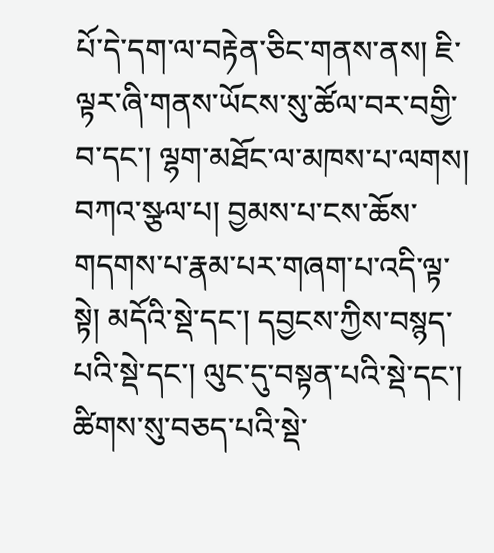པོ་དེ་དག་ལ་བརྟེན་ཅིང་གནས་ནས། ཇི་ལྟར་ཞི་གནས་ཡོངས་སུ་ཚོལ་བར་བགྱི་བ་དང་། ལྷག་མཐོང་ལ་མཁས་པ་ལགས། བཀའ་སྩལ་པ། བྱམས་པ་ངས་ཆོས་གདགས་པ་རྣམ་པར་གཞག་པ་འདི་ལྟ་སྟེ། མདོའི་སྡེ་དང་། དབྱངས་ཀྱིས་བསྙད་པའི་སྡེ་དང་། ལུང་དུ་བསྟན་པའི་སྡེ་དང་། ཚིགས་སུ་བཅད་པའི་སྡེ་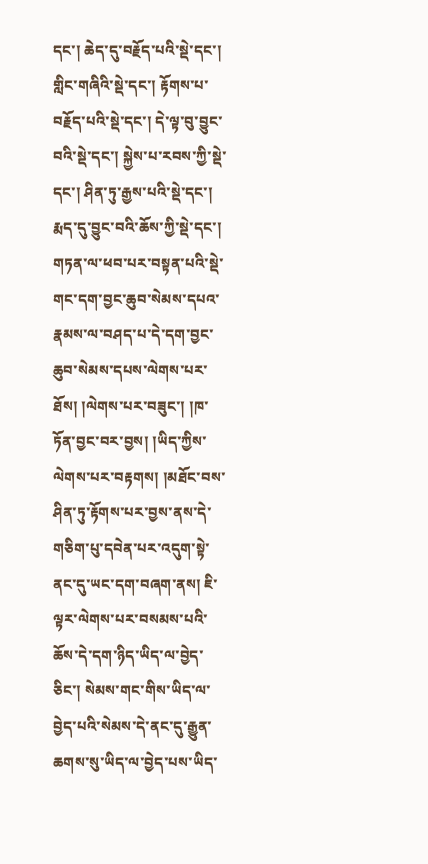དང་། ཆེད་དུ་བརྗོད་པའི་སྡེ་དང་། གླིང་གཞིའི་སྡེ་དང་། རྟོགས་པ་བརྗོད་པའི་སྡེ་དང་། དེ་ལྟ་བུ་བྱུང་བའི་སྡེ་དང་། སྐྱེས་པ་རབས་ཀྱི་སྡེ་དང་། ཤིན་ཏུ་རྒྱས་པའི་སྡེ་དང་། རྨད་དུ་བྱུང་བའི་ཆོས་ཀྱི་སྡེ་དང་། གཏན་ལ་ཕབ་པར་བསྟན་པའི་སྡེ་གང་དག་བྱང་ཆུབ་སེམས་དཔའ་རྣམས་ལ་བཤད་པ་དེ་དག་བྱང་ཆུབ་སེམས་དཔས་ལེགས་པར་ཐོས། །ལེགས་པར་བཟུང་། །ཁ་ཏོན་བྱང་བར་བྱས། །ཡིད་ཀྱིས་ལེགས་པར་བརྟགས། །མཐོང་བས་ཤིན་ཏུ་རྟོགས་པར་བྱས་ནས་དེ་གཅིག་པུ་དབེན་པར་འདུག་སྟེ་ནང་དུ་ཡང་དག་བཞག་ནས། ཇི་ལྟར་ལེགས་པར་བསམས་པའི་ཆོས་དེ་དག་ཉིད་ཡིད་ལ་བྱེད་ཅིང་། སེམས་གང་གིས་ཡིད་ལ་བྱེད་པའི་སེམས་དེ་ནང་དུ་རྒྱུན་ཆགས་སུ་ཡིད་ལ་བྱེད་པས་ཡིད་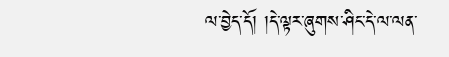ལ་བྱེད་དོ། །དེ་ལྟར་ཞུགས་ཤིང་དེ་ལ་ལན་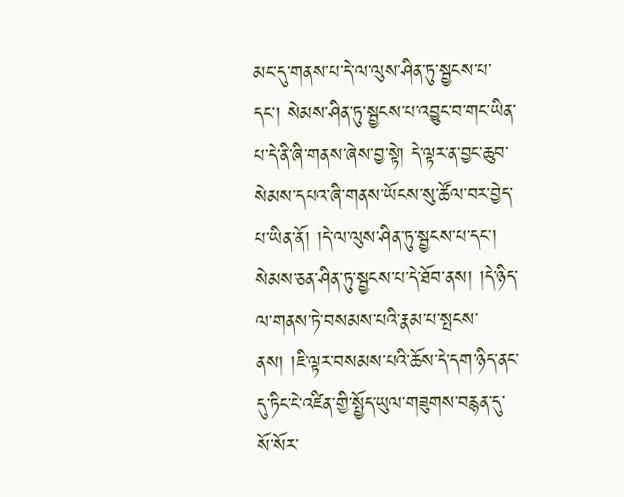མང་དུ་གནས་པ་དེ་ལ་ལུས་ཤིན་ཏུ་སྦྱངས་པ་དང་། སེམས་ཤིན་ཏུ་སྦྱངས་པ་འབྱུང་བ་གང་ཡིན་པ་དེ་ནི་ཞི་གནས་ཞེས་བྱ་སྟེ། དེ་ལྟར་ན་བྱང་ཆུབ་སེམས་དཔའ་ཞི་གནས་ཡོངས་སུ་ཚོལ་བར་བྱེད་པ་ཡིན་ནོ། །དེ་ལ་ལུས་ཤིན་ཏུ་སྦྱངས་པ་དང་། སེམས་ཅན་ཤིན་ཏུ་སྦྱངས་པ་དེ་ཐོབ་ནས། །དེ་ཉིད་ལ་གནས་ཏེ་བསམས་པའི་རྣམ་པ་སྤངས་ནས། །ཇི་ལྟར་བསམས་པའི་ཆོས་དེ་དག་ཉིད་ནང་དུ་ཏིང་ངེ་འཛིན་གྱི་སྤྱོད་ཡུལ་གཟུགས་བརྙན་དུ་སོ་སོར་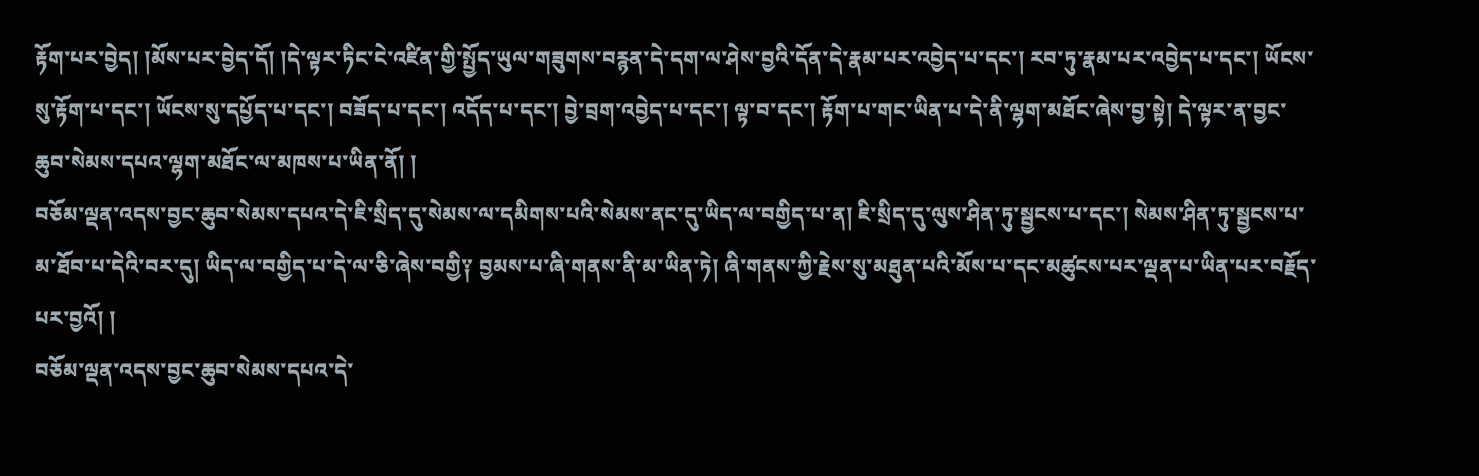རྟོག་པར་བྱེད། །མོས་པར་བྱེད་དོ། །དེ་ལྟར་ཏིང་ངེ་འཛིན་གྱི་སྤྱོད་ཡུལ་གཟུགས་བརྙན་དེ་དག་ལ་ཤེས་བྱའི་དོན་དེ་རྣམ་པར་འབྱེད་པ་དང་། རབ་ཏུ་རྣམ་པར་འབྱེད་པ་དང་། ཡོངས་སུ་རྟོག་པ་དང་། ཡོངས་སུ་དཔྱོད་པ་དང་། བཟོད་པ་དང་། འདོད་པ་དང་། བྱེ་བྲག་འབྱེད་པ་དང་། ལྟ་བ་དང་། རྟོག་པ་གང་ཡིན་པ་དེ་ནི་ལྷག་མཐོང་ཞེས་བྱ་སྟེ། དེ་ལྟར་ན་བྱང་ཆུབ་སེམས་དཔའ་ལྷག་མཐོང་ལ་མཁས་པ་ཡིན་ནོ། །
བཅོམ་ལྡན་འདས་བྱང་ཆུབ་སེམས་དཔའ་དེ་ཇི་སྲིད་དུ་སེམས་ལ་དམིགས་པའི་སེམས་ནང་དུ་ཡིད་ལ་བགྱིད་པ་ན། ཇི་སྲིད་དུ་ལུས་ཤིན་ཏུ་སྦྱངས་པ་དང་། སེམས་ཤིན་ཏུ་སྦྱངས་པ་མ་ཐོབ་པ་དེའི་བར་དུ། ཡིད་ལ་བགྱིད་པ་དེ་ལ་ཅི་ཞེས་བགྱི༑ བྱམས་པ་ཞི་གནས་ནི་མ་ཡིན་ཏེ། ཞི་གནས་ཀྱི་རྗེས་སུ་མཐུན་པའི་མོས་པ་དང་མཚུངས་པར་ལྡན་པ་ཡིན་པར་བརྗོད་པར་བྱའོ། །
བཅོམ་ལྡན་འདས་བྱང་ཆུབ་སེམས་དཔའ་དེ་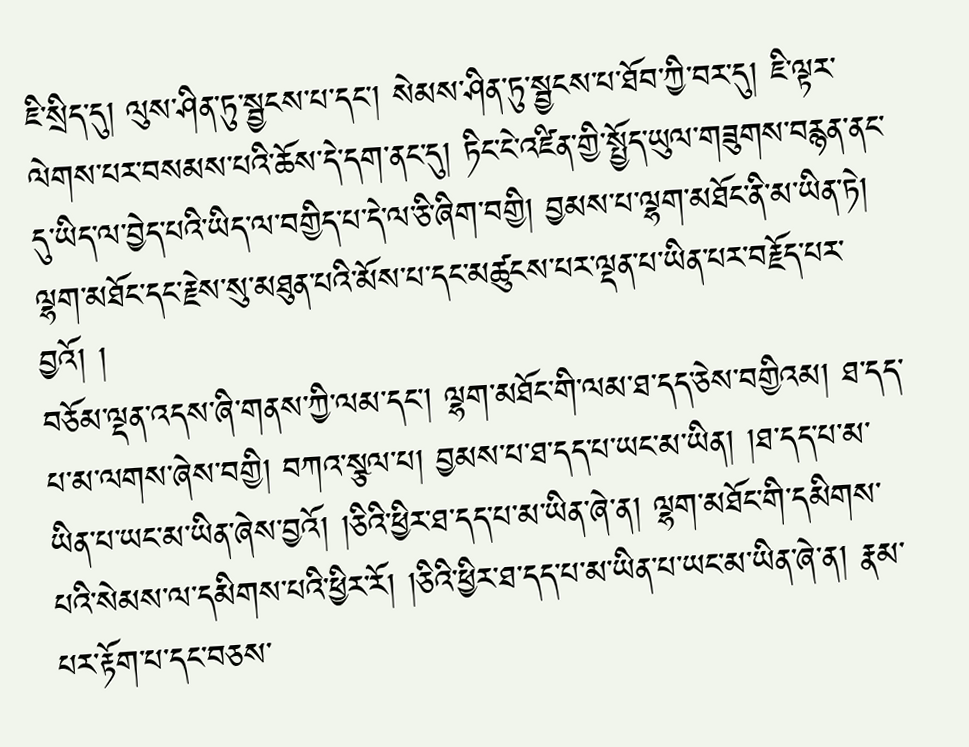ཇི་སྲིད་དུ། ལུས་ཤིན་ཏུ་སྦྱངས་པ་དང་། སེམས་ཤིན་ཏུ་སྦྱངས་པ་ཐོབ་ཀྱི་བར་དུ། ཇི་ལྟར་ལེགས་པར་བསམས་པའི་ཆོས་དེ་དག་ནང་དུ། ཏིང་ངེ་འཛིན་གྱི་སྤྱོད་ཡུལ་གཟུགས་བརྙན་ནང་དུ་ཡིད་ལ་བྱེད་པའི་ཡིད་ལ་བགྱིད་པ་དེ་ལ་ཅི་ཞིག་བགྱི། བྱམས་པ་ལྷག་མཐོང་ནི་མ་ཡིན་ཏེ། ལྷག་མཐོང་དང་རྗེས་སུ་མཐུན་པའི་མོས་པ་དང་མཚུངས་པར་ལྡན་པ་ཡིན་པར་བརྗོད་པར་བྱའོ། །
བཅོམ་ལྡན་འདས་ཞི་གནས་ཀྱི་ལམ་དང་། ལྷག་མཐོང་གི་ལམ་ཐ་དད་ཅེས་བགྱིའམ། ཐ་དད་པ་མ་ལགས་ཞེས་བགྱི། བཀའ་སྩལ་པ། བྱམས་པ་ཐ་དད་པ་ཡང་མ་ཡིན། །ཐ་དད་པ་མ་ཡིན་པ་ཡང་མ་ཡིན་ཞེས་བྱའོ། །ཅིའི་ཕྱིར་ཐ་དད་པ་མ་ཡིན་ཞེ་ན། ལྷག་མཐོང་གི་དམིགས་པའི་སེམས་ལ་དམིགས་པའི་ཕྱིར་རོ། །ཅིའི་ཕྱིར་ཐ་དད་པ་མ་ཡིན་པ་ཡང་མ་ཡིན་ཞེ་ན། རྣམ་པར་རྟོག་པ་དང་བཅས་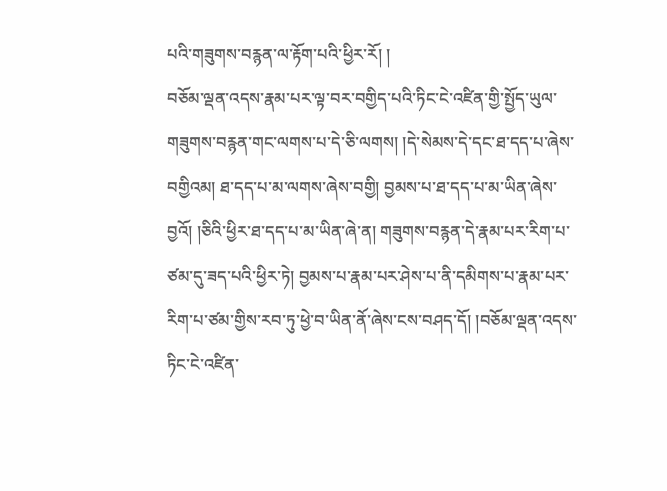པའི་གཟུགས་བརྙན་ལ་རྟོག་པའི་ཕྱིར་རོ། །
བཅོམ་ལྡན་འདས་རྣམ་པར་ལྟ་བར་བགྱིད་པའི་ཏིང་ངེ་འཛིན་གྱི་སྤྱོད་ཡུལ་གཟུགས་བརྙན་གང་ལགས་པ་དེ་ཅི་ལགས། །དེ་སེམས་དེ་དང་ཐ་དད་པ་ཞེས་བགྱིའམ། ཐ་དད་པ་མ་ལགས་ཞེས་བགྱི། བྱམས་པ་ཐ་དད་པ་མ་ཡིན་ཞེས་བྱའོ། །ཅིའི་ཕྱིར་ཐ་དད་པ་མ་ཡིན་ཞེ་ན། གཟུགས་བརྙན་དེ་རྣམ་པར་རིག་པ་ཙམ་དུ་ཟད་པའི་ཕྱིར་ཏེ། བྱམས་པ་རྣམ་པར་ཤེས་པ་ནི་དམིགས་པ་རྣམ་པར་རིག་པ་ཙམ་གྱིས་རབ་ཏུ་ཕྱེ་བ་ཡིན་ནོ་ཞེས་ངས་བཤད་དོ། །བཅོམ་ལྡན་འདས་ཏིང་ངེ་འཛིན་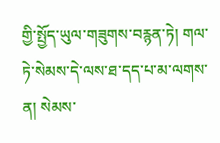གྱི་སྤྱོད་ཡུལ་གཟུགས་བརྙན་ཏེ། གལ་ཏེ་སེམས་དེ་ལས་ཐ་དད་པ་མ་ལགས་ན། སེམས་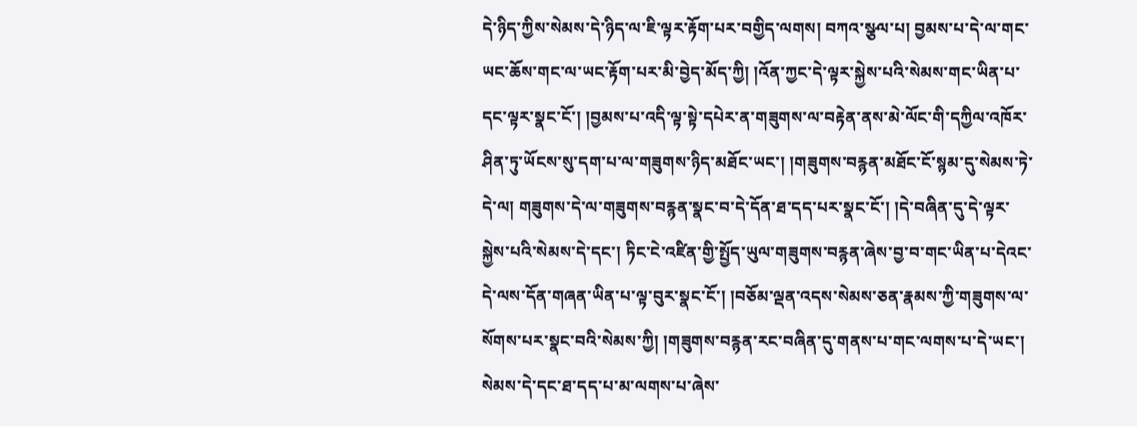དེ་ཉིད་ཀྱིས་སེམས་དེ་ཉིད་ལ་ཇི་ལྟར་རྟོག་པར་བགྱིད་ལགས། བཀའ་སྩལ་པ། བྱམས་པ་དེ་ལ་གང་ཡང་ཆོས་གང་ལ་ཡང་རྟོག་པར་མི་བྱེད་མོད་ཀྱི། །འོན་ཀྱང་དེ་ལྟར་སྐྱེས་པའི་སེམས་གང་ཡིན་པ་དང་ལྟར་སྣང་ངོ་། །བྱམས་པ་འདི་ལྟ་སྟེ་དཔེར་ན་གཟུགས་ལ་བརྟེན་ནས་མེ་ལོང་གི་དཀྱིལ་འཁོར་ཤིན་ཏུ་ཡོངས་སུ་དག་པ་ལ་གཟུགས་ཉིད་མཐོང་ཡང་། །གཟུགས་བརྙན་མཐོང་ངོ་སྙམ་དུ་སེམས་ཏེ་དེ་ལ། གཟུགས་དེ་ལ་གཟུགས་བརྙན་སྣང་བ་དེ་དོན་ཐ་དད་པར་སྣང་ངོ་། །དེ་བཞིན་དུ་དེ་ལྟར་སྐྱེས་པའི་སེམས་དེ་དང་། ཏིང་ངེ་འཛིན་གྱི་སྤྱོད་ཡུལ་གཟུགས་བརྙན་ཞེས་བྱ་བ་གང་ཡིན་པ་དེའང་དེ་ལས་དོན་གཞན་ཡིན་པ་ལྟ་བུར་སྣང་ངོ་། །བཅོམ་ལྡན་འདས་སེམས་ཅན་རྣམས་ཀྱི་གཟུགས་ལ་སོགས་པར་སྣང་བའི་སེམས་ཀྱི། །གཟུགས་བརྙན་རང་བཞིན་དུ་གནས་པ་གང་ལགས་པ་དེ་ཡང་། སེམས་དེ་དང་ཐ་དད་པ་མ་ལགས་པ་ཞེས་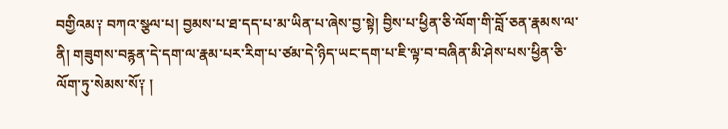བགྱིའམ༑ བཀའ་སྩལ་པ། བྱམས་པ་ཐ་དད་པ་མ་ཡིན་པ་ཞེས་བྱ་སྟེ། བྱིས་པ་ཕྱིན་ཅི་ལོག་གི་བློ་ཅན་རྣམས་ལ་ནི། གཟུགས་བརྙན་དེ་དག་ལ་རྣམ་པར་རིག་པ་ཙམ་དེ་ཉིད་ཡང་དག་པ་ཇི་ལྟ་བ་བཞིན་མི་ཤེས་པས་ཕྱིན་ཅི་ལོག་ཏུ་སེམས་སོ༑ །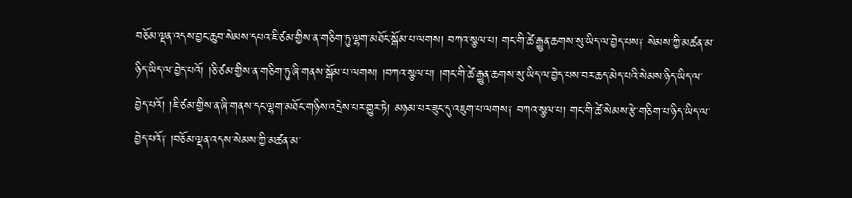བཅོམ་ལྡན་འདས་བྱང་ཆུབ་སེམས་དཔའ་ཇི་ཙམ་གྱིས་ན་གཅིག་ཏུ་ལྷག་མཐོང་སྒོམ་པ་ལགས། བཀའ་སྩལ་པ། གང་གི་ཚེ་རྒྱུན་ཆགས་སུ་ཡིད་ལ་བྱེད་པས༑ སེམས་ཀྱི་མཚན་མ་ཉིད་ཡིད་ལ་བྱེད་པའོ། །ཅི་ཙམ་གྱིས་ན་གཅིག་ཏུ་ཞི་གནས་སྒོམ་པ་ལགས། །བཀའ་སྩལ་པ། །གང་གི་ཚེ་རྒྱུན་ཆགས་སུ་ཡིད་ལ་བྱེད་པས་བར་ཆད་མེད་པའི་སེམས་ཉིད་ཡིད་ལ་བྱེད་པའོ། །ཇི་ཙམ་གྱིས་ན་ཞི་གནས་དང་ལྷག་མཐོང་གཉིས་འདྲེས་པར་གྱུར་ཏེ། མཉམ་པར་ཟུང་དུ་འཇུག་པ་ལགས༑ བཀའ་སྩལ་པ། གང་གི་ཚེ་སེམས་རྩེ་གཅིག་པ་ཉིད་ཡིད་ལ་བྱེད་པའོ༑ །བཅོམ་ལྡན་འདས་སེམས་ཀྱི་མཚན་མ་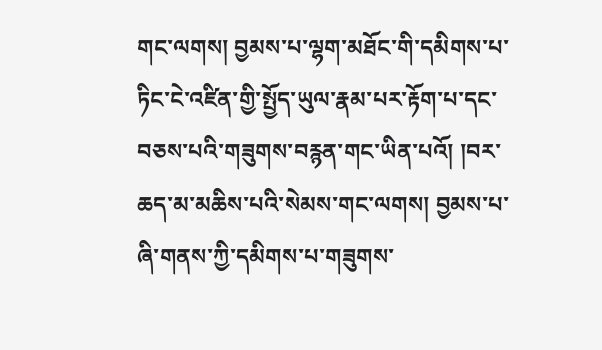གང་ལགས། བྱམས་པ་ལྷག་མཐོང་གི་དམིགས་པ་ཏིང་ངེ་འཛིན་གྱི་སྤྱོད་ཡུལ་རྣམ་པར་རྟོག་པ་དང་བཅས་པའི་གཟུགས་བརྙན་གང་ཡིན་པའོ། །བར་ཆད་མ་མཆིས་པའི་སེམས་གང་ལགས། བྱམས་པ་ཞི་གནས་ཀྱི་དམིགས་པ་གཟུགས་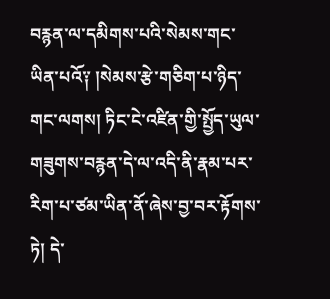བརྙན་ལ་དམིགས་པའི་སེམས་གང་ཡིན་པའོ༑ །སེམས་རྩེ་གཅིག་པ་ཉིད་གང་ལགས། ཏིང་ངེ་འཛིན་གྱི་སྤྱོད་ཡུལ་གཟུགས་བརྙན་དེ་ལ་འདི་ནི་རྣམ་པར་རིག་པ་ཙམ་ཡིན་ནོ་ཞེས་བྱ་བར་རྟོགས་ཏེ། དེ་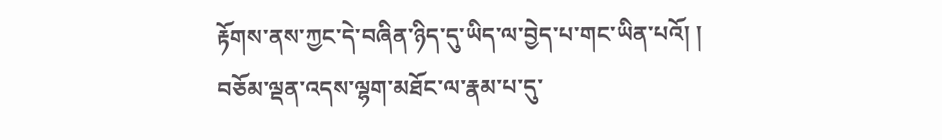རྟོགས་ནས་ཀྱང་དེ་བཞིན་ཉིད་དུ་ཡིད་ལ་བྱེད་པ་གང་ཡིན་པའོ། །
བཅོམ་ལྡན་འདས་ལྷག་མཐོང་ལ་རྣམ་པ་དུ་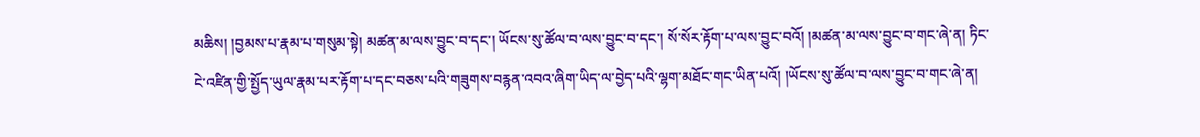མཆིས། །བྱམས་པ་རྣམ་པ་གསུམ་སྟེ། མཚན་མ་ལས་བྱུང་བ་དང་། ཡོངས་སུ་ཚོལ་བ་ལས་བྱུང་བ་དང་། སོ་སོར་རྟོག་པ་ལས་བྱུང་བའོ། །མཚན་མ་ལས་བྱུང་བ་གང་ཞེ་ན། ཏིང་ངེ་འཛིན་གྱི་སྤྱོད་ཡུལ་རྣམ་པར་རྟོག་པ་དང་བཅས་པའི་གཟུགས་བརྙན་འབའ་ཞིག་ཡིད་ལ་བྱེད་པའི་ལྷག་མཐོང་གང་ཡིན་པའོ། །ཡོངས་སུ་ཚོལ་བ་ལས་བྱུང་བ་གང་ཞེ་ན།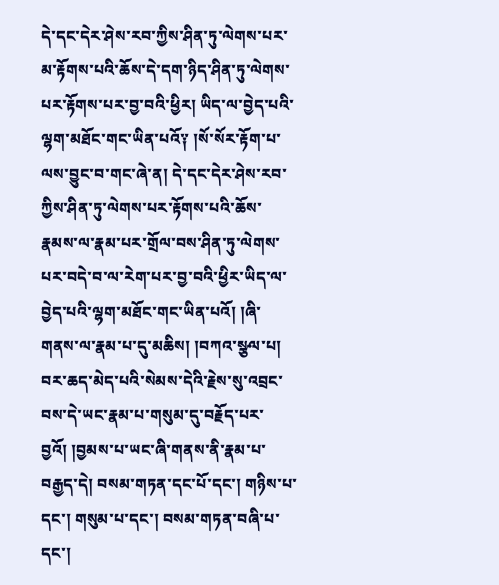དེ་དང་དེར་ཤེས་རབ་ཀྱིས་ཤིན་ཏུ་ལེགས་པར་མ་རྟོགས་པའི་ཆོས་དེ་དག་ཉིད་ཤིན་ཏུ་ལེགས་པར་རྟོགས་པར་བྱ་བའི་ཕྱིར། ཡིད་ལ་བྱེད་པའི་ལྷག་མཐོང་གང་ཡིན་པའོ༑ །སོ་སོར་རྟོག་པ་ལས་བྱུང་བ་གང་ཞེ་ན། དེ་དང་དེར་ཤེས་རབ་ཀྱིས་ཤིན་ཏུ་ལེགས་པར་རྟོགས་པའི་ཆོས་རྣམས་ལ་རྣམ་པར་གྲོལ་བས་ཤིན་ཏུ་ལེགས་པར་བདེ་བ་ལ་རེག་པར་བྱ་བའི་ཕྱིར་ཡིད་ལ་བྱེད་པའི་ལྷག་མཐོང་གང་ཡིན་པའོ། །ཞི་གནས་ལ་རྣམ་པ་དུ་མཆིས། །བཀའ་སྩལ་པ། བར་ཆད་མེད་པའི་སེམས་དེའི་རྗེས་སུ་འབྲང་བས་དེ་ཡང་རྣམ་པ་གསུམ་དུ་བརྗོད་པར་བྱའོ། །བྱམས་པ་ཡང་ཞི་གནས་ནི་རྣམ་པ་བརྒྱད་དེ། བསམ་གཏན་དང་པོ་དང་། གཉིས་པ་དང་། གསུམ་པ་དང་། བསམ་གཏན་བཞི་པ་དང་།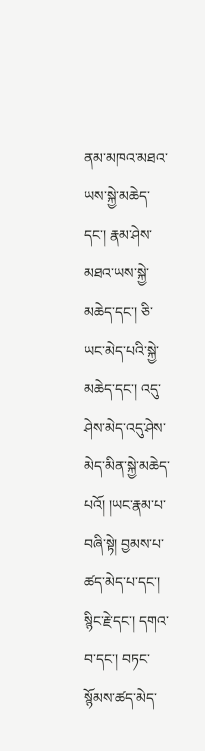ནམ་མཁའ་མཐའ་ཡས་སྐྱེ་མཆེད་དང་། རྣམ་ཤེས་མཐའ་ཡས་སྐྱེ་མཆེད་དང་། ཅི་ཡང་མེད་པའི་སྐྱེ་མཆེད་དང་། འདུ་ཤེས་མེད་འདུ་ཤེས་མེད་མིན་སྐྱེ་མཆེད་པའོ། །ཡང་རྣམ་པ་བཞི་སྟེ། བྱམས་པ་ཚད་མེད་པ་དང་། སྙིང་རྗེ་དང་། དགའ་བ་དང་། བཏང་སྙོམས་ཚད་མེད་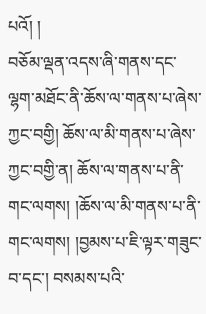པའོ། །
བཅོམ་ལྡན་འདས་ཞི་གནས་དང་ལྷག་མཐོང་ནི་ཆོས་ལ་གནས་པ་ཞེས་ཀྱང་བགྱི། ཆོས་ལ་མི་གནས་པ་ཞེས་ཀྱང་བགྱི་ན། ཆོས་ལ་གནས་པ་ནི་གང་ལགས། །ཆོས་ལ་མི་གནས་པ་ནི་གང་ལགས། །བྱམས་པ་ཇི་ལྟར་གཟུང་བ་དང་། བསམས་པའི་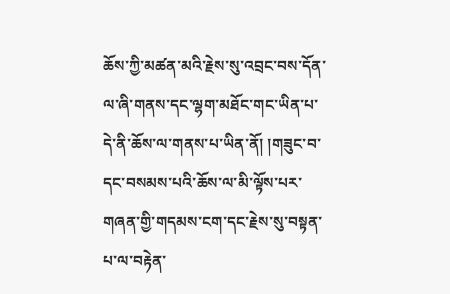ཆོས་ཀྱི་མཚན་མའི་རྗེས་སུ་འབྲང་བས་དོན་ལ་ཞི་གནས་དང་ལྷག་མཐོང་གང་ཡིན་པ་དེ་ནི་ཆོས་ལ་གནས་པ་ཡིན་ནོ། །གཟུང་བ་དང་བསམས་པའི་ཆོས་ལ་མི་ལྟོས་པར་གཞན་གྱི་གདམས་ངག་དང་རྗེས་སུ་བསྟན་པ་ལ་བརྟེན་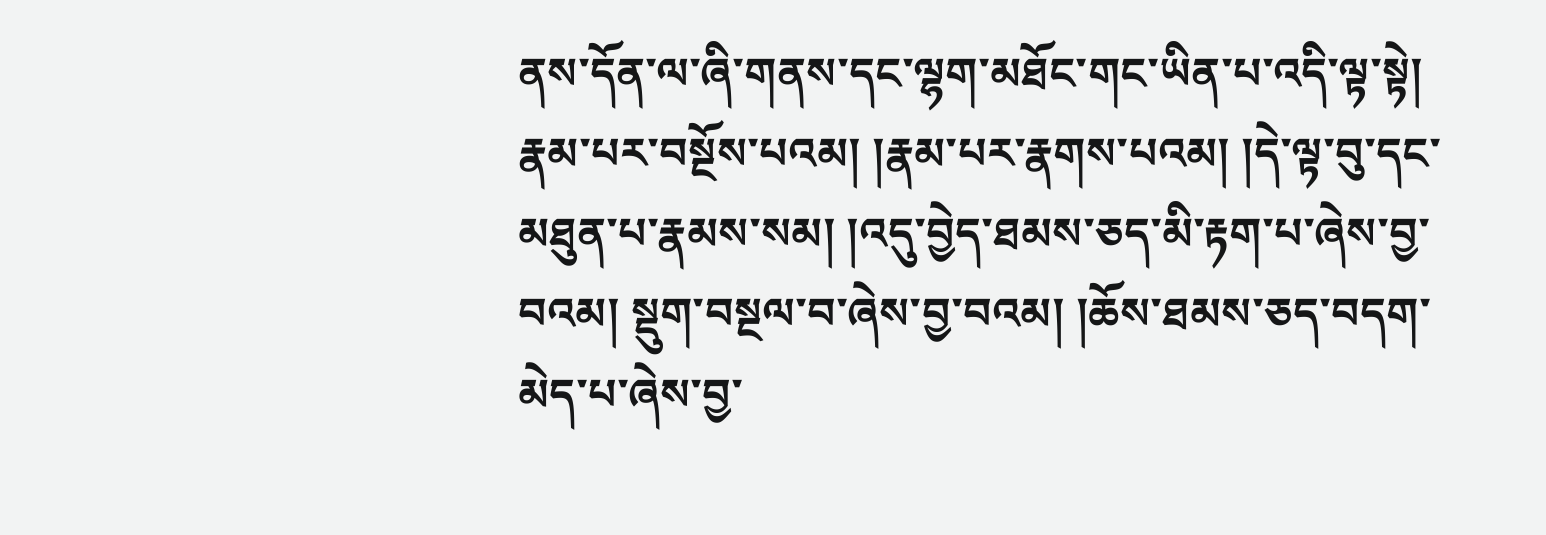ནས་དོན་ལ་ཞི་གནས་དང་ལྷག་མཐོང་གང་ཡིན་པ་འདི་ལྟ་སྟེ། རྣམ་པར་བསྔོས་པའམ། །རྣམ་པར་རྣགས་པའམ། །དེ་ལྟ་བུ་དང་མཐུན་པ་རྣམས་སམ། །འདུ་བྱེད་ཐམས་ཅད་མི་རྟག་པ་ཞེས་བྱ་བའམ། སྡུག་བསྔལ་བ་ཞེས་བྱ་བའམ། །ཆོས་ཐམས་ཅད་བདག་མེད་པ་ཞེས་བྱ་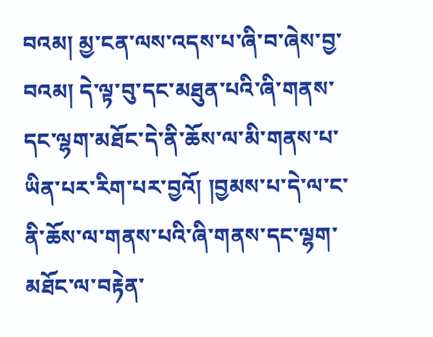བའམ། མྱ་ངན་ལས་འདས་པ་ཞི་བ་ཞེས་བྱ་བའམ། དེ་ལྟ་བུ་དང་མཐུན་པའི་ཞི་གནས་དང་ལྷག་མཐོང་དེ་ནི་ཆོས་ལ་མི་གནས་པ་ཡིན་པར་རིག་པར་བྱའོ། །བྱམས་པ་དེ་ལ་ང་ནི་ཆོས་ལ་གནས་པའི་ཞི་གནས་དང་ལྷག་མཐོང་ལ་བརྟེན་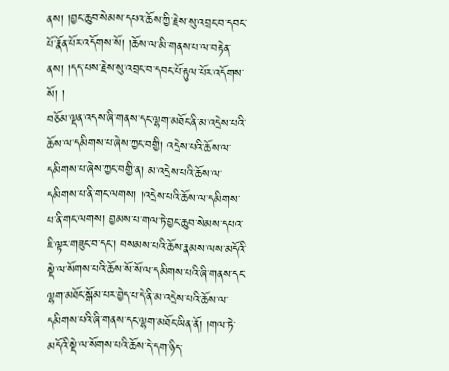ནས། །བྱང་ཆུབ་སེམས་དཔའ་ཆོས་ཀྱི་རྗེས་སུ་འབྲང་བ་དབང་པོ་རྣོན་པོར་འདོགས་སོ། །ཆོས་ལ་མི་གནས་པ་ལ་བརྟེན་ནས། །དད་པས་རྗེས་སུ་འབྲང་བ་དབང་པོ་རྟུལ་པོར་འདོགས་སོ། །
བཅོམ་ལྡན་འདས་ཞི་གནས་དང་ལྷག་མཐོང་ནི་མ་འདྲེས་པའི་ཆོས་ལ་དམིགས་པ་ཞེས་ཀྱང་བགྱི། འདྲེས་པའི་ཆོས་ལ་དམིགས་པ་ཞེས་ཀྱང་བགྱི་ན། མ་འདྲེས་པའི་ཆོས་ལ་དམིགས་པ་ནི་གང་ལགས། །འདྲེས་པའི་ཆོས་ལ་དམིགས་པ་ནི་གང་ལགས། བྱམས་པ་གལ་ཏེ་བྱང་ཆུབ་སེམས་དཔའ་ཇི་ལྟར་གཟུང་བ་དང་། བསམས་པའི་ཆོས་རྣམས་ལས་མདོའི་སྡེ་ལ་སོགས་པའི་ཆོས་སོ་སོ་ལ་དམིགས་པའི་ཞི་གནས་དང་ལྷག་མཐོང་སྒོམ་པར་བྱེད་པ་དེ་ནི་མ་འདྲེས་པའི་ཆོས་ལ་དམིགས་པའི་ཞི་གནས་དང་ལྷག་མཐོང་ཡིན་ནོ། །གལ་ཏེ་མདོའི་སྡེ་ལ་སོགས་པའི་ཆོས་དེ་དག་ཉིད་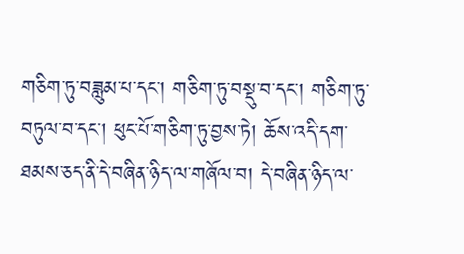གཅིག་ཏུ་བཟླུམ་པ་དང་། གཅིག་ཏུ་བསྡུ་བ་དང་། གཅིག་ཏུ་བཏུལ་བ་དང་། ཕུང་པོ་གཅིག་ཏུ་བྱས་ཏེ། ཆོས་འདི་དག་ཐམས་ཅད་ནི་དེ་བཞིན་ཉིད་ལ་གཞོལ་བ། དེ་བཞིན་ཉིད་ལ་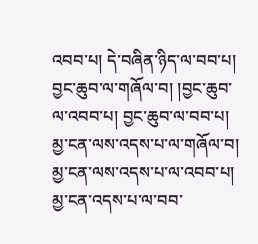འབབ་པ། དེ་བཞིན་ཉིད་ལ་བབ་པ། བྱང་ཆུབ་ལ་གཞོལ་བ། །བྱང་ཆུབ་ལ་འབབ་པ། བྱང་ཆུབ་ལ་བབ་པ། མྱ་ངན་ལས་འདས་པ་ལ་གཞོལ་བ། མྱ་ངན་ལས་འདས་པ་ལ་འབབ་པ། མྱ་ངན་འདས་པ་ལ་བབ་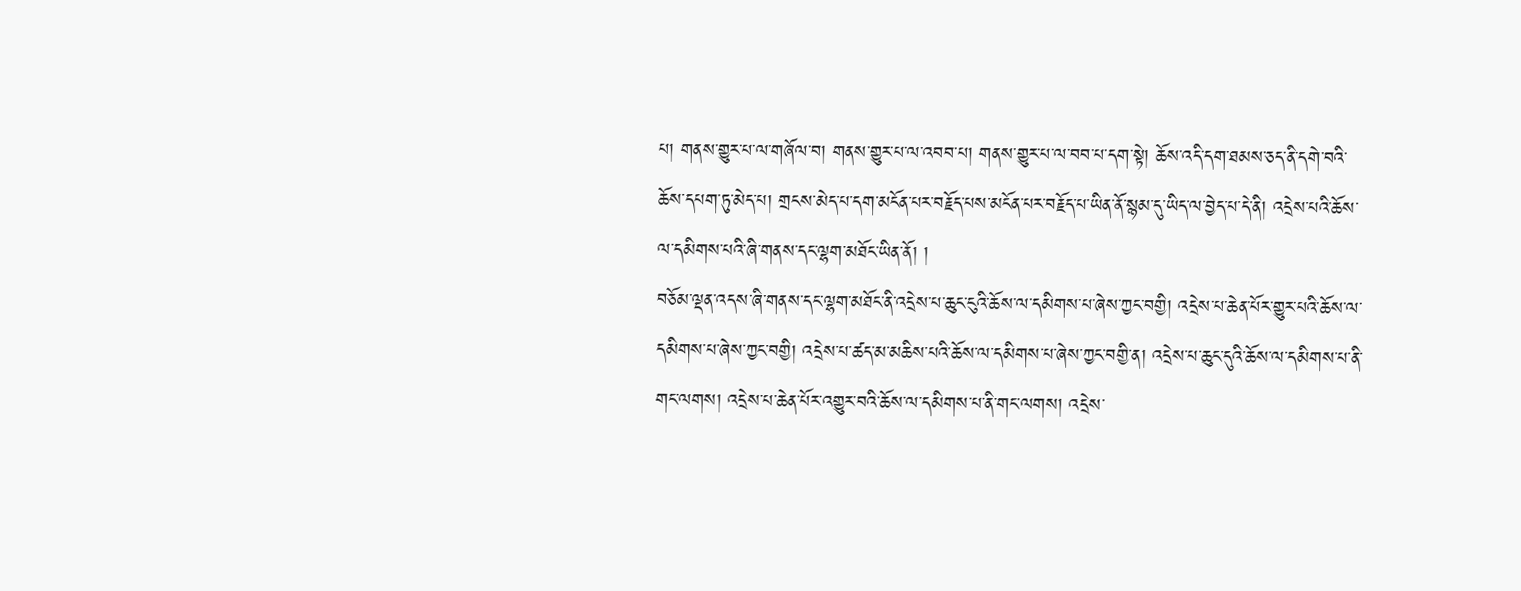པ། གནས་གྱུར་པ་ལ་གཞོལ་བ། གནས་གྱུར་པ་ལ་འབབ་པ། གནས་གྱུར་པ་ལ་བབ་པ་དག་སྟེ། ཆོས་འདི་དག་ཐམས་ཅད་ནི་དགེ་བའི་ཆོས་དཔག་ཏུ་མེད་པ། གྲངས་མེད་པ་དག་མངོན་པར་བརྗོད་པས་མངོན་པར་བརྗོད་པ་ཡིན་ནོ་སྙམ་དུ་ཡིད་ལ་བྱེད་པ་དེ་ནི། འདྲེས་པའི་ཆོས་ལ་དམིགས་པའི་ཞི་གནས་དང་ལྷག་མཐོང་ཡིན་ནོ། །
བཅོམ་ལྡན་འདས་ཞི་གནས་དང་ལྷག་མཐོང་ནི་འདྲེས་པ་ཆུང་ངུའི་ཆོས་ལ་དམིགས་པ་ཞེས་ཀྱང་བགྱི། འདྲེས་པ་ཆེན་པོར་གྱུར་པའི་ཆོས་ལ་དམིགས་པ་ཞེས་ཀྱང་བགྱི། འདྲེས་པ་ཚད་མ་མཆིས་པའི་ཆོས་ལ་དམིགས་པ་ཞེས་ཀྱང་བགྱི་ན། འདྲེས་པ་ཆུང་དུའི་ཆོས་ལ་དམིགས་པ་ནི་གང་ལགས། འདྲེས་པ་ཆེན་པོར་འགྱུར་བའི་ཆོས་ལ་དམིགས་པ་ནི་གང་ལགས། འདྲེས་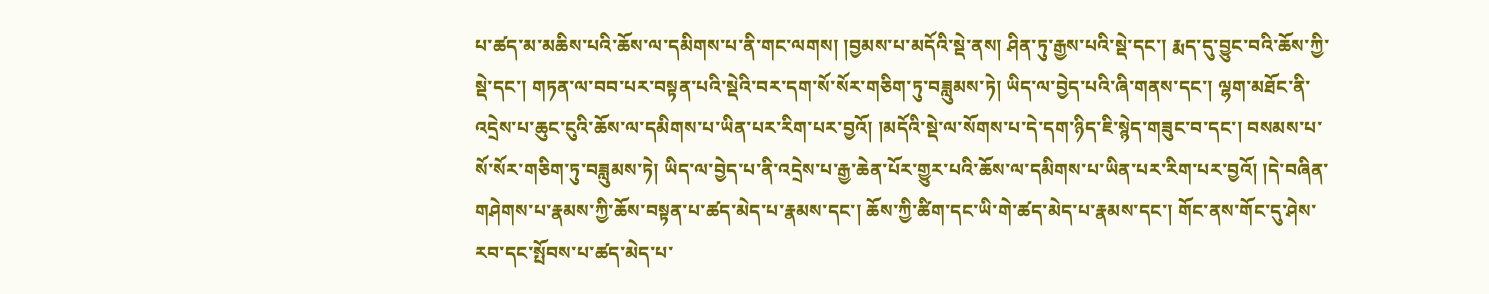པ་ཚད་མ་མཆིས་པའི་ཆོས་ལ་དམིགས་པ་ནི་གང་ལགས། །བྱམས་པ་མདོའི་སྡེ་ནས། ཤིན་ཏུ་རྒྱས་པའི་སྡེ་དང་། རྨད་དུ་བྱུང་བའི་ཆོས་ཀྱི་སྡེ་དང་། གཏན་ལ་བབ་པར་བསྟན་པའི་སྡེའི་བར་དག་སོ་སོར་གཅིག་ཏུ་བཟླུམས་ཏེ། ཡིད་ལ་བྱེད་པའི་ཞི་གནས་དང་། ལྷག་མཐོང་ནི་འདྲེས་པ་ཆུང་ངུའི་ཆོས་ལ་དམིགས་པ་ཡིན་པར་རིག་པར་བྱའོ། །མདོའི་སྡེ་ལ་སོགས་པ་དེ་དག་ཉིད་ཇི་སྙེད་གཟུང་བ་དང་། བསམས་པ་སོ་སོར་གཅིག་ཏུ་བཟླུམས་ཏེ། ཡིད་ལ་བྱེད་པ་ནི་འདྲེས་པ་རྒྱ་ཆེན་པོར་གྱུར་པའི་ཆོས་ལ་དམིགས་པ་ཡིན་པར་རིག་པར་བྱའོ། །དེ་བཞིན་གཤེགས་པ་རྣམས་ཀྱི་ཆོས་བསྟན་པ་ཚད་མེད་པ་རྣམས་དང་། ཆོས་ཀྱི་ཚིག་དང་ཡི་གེ་ཚད་མེད་པ་རྣམས་དང་། གོང་ནས་གོང་དུ་ཤེས་རབ་དང་སྤོབས་པ་ཚད་མེད་པ་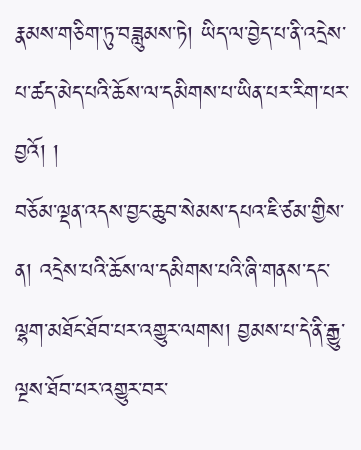རྣམས་གཅིག་ཏུ་བཟླུམས་ཏེ། ཡིད་ལ་བྱེད་པ་ནི་འདྲེས་པ་ཚད་མེད་པའི་ཆོས་ལ་དམིགས་པ་ཡིན་པར་རིག་པར་བྱའོ། །
བཅོམ་ལྡན་འདས་བྱང་ཆུབ་སེམས་དཔའ་ཇི་ཙམ་གྱིས་ན། འདྲེས་པའི་ཆོས་ལ་དམིགས་པའི་ཞི་གནས་དང་ལྷག་མཐོང་ཐོབ་པར་འགྱུར་ལགས། བྱམས་པ་དེ་ནི་རྒྱུ་ལྔས་ཐོབ་པར་འགྱུར་བར་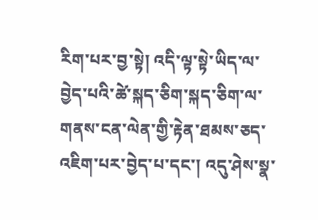རིག་པར་བྱ་སྟེ། འདི་ལྟ་སྟེ་ཡིད་ལ་བྱེད་པའི་ཚེ་སྐད་ཅིག་སྐད་ཅིག་ལ་གནས་ངན་ལེན་གྱི་རྟེན་ཐམས་ཅད་འཇིག་པར་བྱེད་པ་དང་། འདུ་ཤེས་སྣ་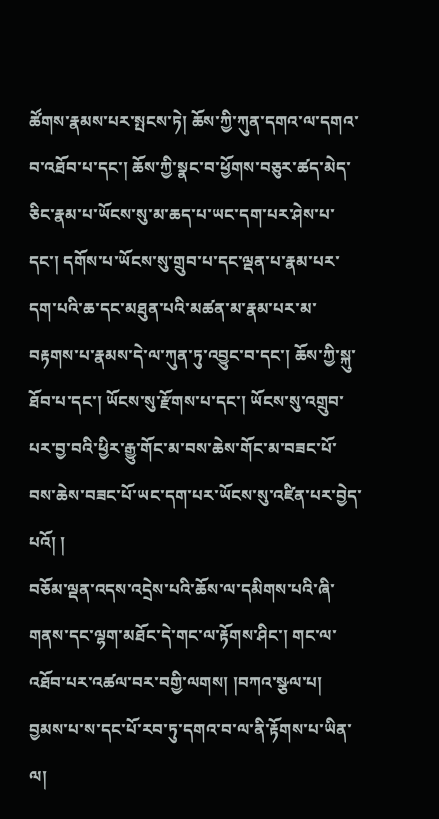ཚོགས་རྣམས་པར་སྤངས་ཏེ། ཆོས་ཀྱི་ཀུན་དགའ་ལ་དགའ་བ་འཐོབ་པ་དང་། ཆོས་ཀྱི་སྣང་བ་ཕྱོགས་བཅུར་ཚད་མེད་ཅིང་རྣམ་པ་ཡོངས་སུ་མ་ཆད་པ་ཡང་དག་པར་ཤེས་པ་དང་། དགོས་པ་ཡོངས་སུ་གྲུབ་པ་དང་ལྡན་པ་རྣམ་པར་དག་པའི་ཆ་དང་མཐུན་པའི་མཚན་མ་རྣམ་པར་མ་བརྟགས་པ་རྣམས་དེ་ལ་ཀུན་ཏུ་འབྱུང་བ་དང་། ཆོས་ཀྱི་སྐུ་ཐོབ་པ་དང་། ཡོངས་སུ་རྫོགས་པ་དང་། ཡོངས་སུ་འགྲུབ་པར་བྱ་བའི་ཕྱིར་རྒྱུ་གོང་མ་བས་ཆེས་གོང་མ་བཟང་པོ་བས་ཆེས་བཟང་པོ་ཡང་དག་པར་ཡོངས་སུ་འཛིན་པར་བྱེད་པའོ། །
བཅོམ་ལྡན་འདས་འདྲེས་པའི་ཆོས་ལ་དམིགས་པའི་ཞི་གནས་དང་ལྷག་མཐོང་དེ་གང་ལ་རྟོགས་ཤིང་། གང་ལ་འཐོབ་པར་འཚལ་བར་བགྱི་ལགས། །བཀའ་སྩལ་པ། བྱམས་པ་ས་དང་པོ་རབ་ཏུ་དགའ་བ་ལ་ནི་རྟོགས་པ་ཡིན་ལ།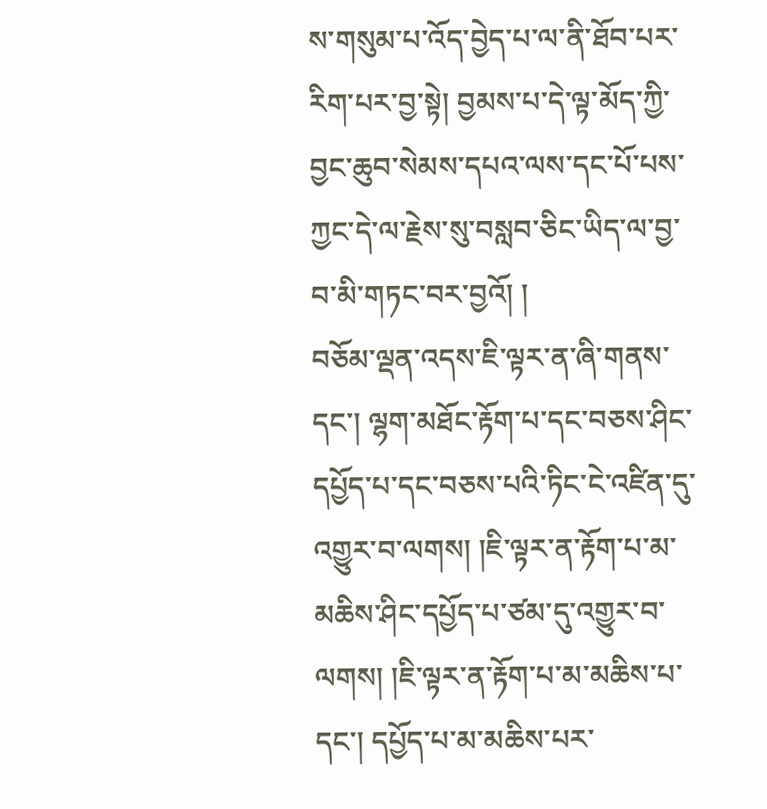ས་གསུམ་པ་འོད་བྱེད་པ་ལ་ནི་ཐོབ་པར་རིག་པར་བྱ་སྟེ། བྱམས་པ་དེ་ལྟ་མོད་ཀྱི་བྱང་ཆུབ་སེམས་དཔའ་ལས་དང་པོ་པས་ཀྱང་དེ་ལ་རྗེས་སུ་བསླབ་ཅིང་ཡིད་ལ་བྱ་བ་མི་གཏང་བར་བྱའོ། །
བཅོམ་ལྡན་འདས་ཇི་ལྟར་ན་ཞི་གནས་དང་། ལྷག་མཐོང་རྟོག་པ་དང་བཅས་ཤིང་དཔྱོད་པ་དང་བཅས་པའི་ཏིང་ངེ་འཛིན་དུ་འགྱུར་བ་ལགས། །ཇི་ལྟར་ན་རྟོག་པ་མ་མཆིས་ཤིང་དཔྱོད་པ་ཙམ་དུ་འགྱུར་བ་ལགས། །ཇི་ལྟར་ན་རྟོག་པ་མ་མཆིས་པ་དང་། དཔྱོད་པ་མ་མཆིས་པར་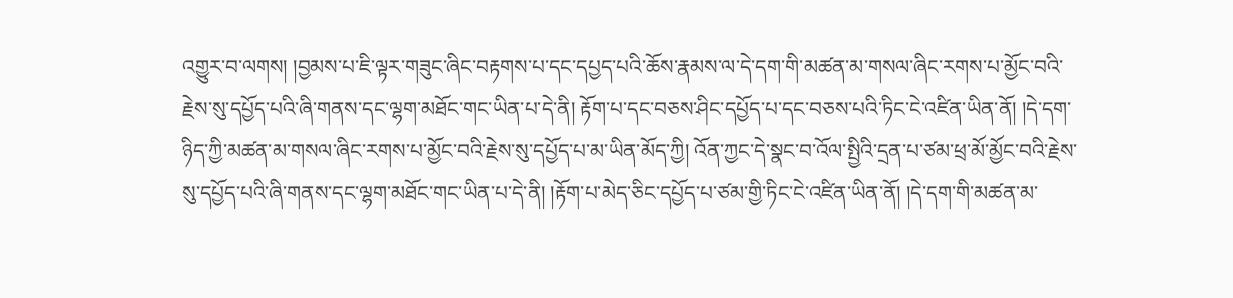འགྱུར་བ་ལགས། །བྱམས་པ་ཇི་ལྟར་གཟུང་ཞིང་བརྟགས་པ་དང་དཔྱད་པའི་ཆོས་རྣམས་ལ་དེ་དག་གི་མཚན་མ་གསལ་ཞིང་རགས་པ་མྱོང་བའི་རྗེས་སུ་དཔྱོད་པའི་ཞི་གནས་དང་ལྷག་མཐོང་གང་ཡིན་པ་དེ་ནི། རྟོག་པ་དང་བཅས་ཤིང་དཔྱོད་པ་དང་བཅས་པའི་ཏིང་ངེ་འཛིན་ཡིན་ནོ། །དེ་དག་ཉིད་ཀྱི་མཚན་མ་གསལ་ཞིང་རགས་པ་མྱོང་བའི་རྗེས་སུ་དཔྱོད་པ་མ་ཡིན་མོད་ཀྱི། འོན་ཀྱང་དེ་སྣང་བ་འོལ་སྤྱིའི་དྲན་པ་ཙམ་ཕྲ་མོ་མྱོང་བའི་རྗེས་སུ་དཔྱོད་པའི་ཞི་གནས་དང་ལྷག་མཐོང་གང་ཡིན་པ་དེ་ནི། །རྟོག་པ་མེད་ཅིང་དཔྱོད་པ་ཙམ་གྱི་ཏིང་ངེ་འཛིན་ཡིན་ནོ། །དེ་དག་གི་མཚན་མ་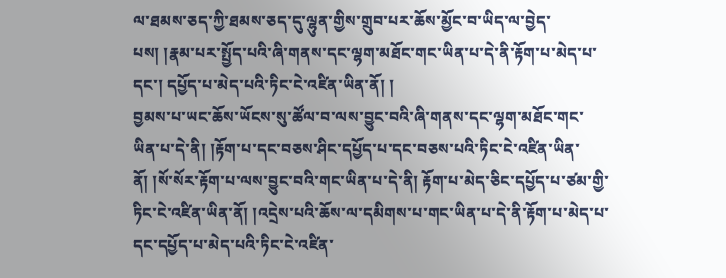ལ་ཐམས་ཅད་ཀྱི་ཐམས་ཅད་དུ་ལྷུན་གྱིས་གྲུབ་པར་ཆོས་མྱོང་བ་ཡིད་ལ་བྱེད་པས། །རྣམ་པར་སྤྱོད་པའི་ཞི་གནས་དང་ལྷག་མཐོང་གང་ཡིན་པ་དེ་ནི་རྟོག་པ་མེད་པ་དང་། དཔྱོད་པ་མེད་པའི་ཏིང་ངེ་འཛིན་ཡིན་ནོ། །
བྱམས་པ་ཡང་ཆོས་ཡོངས་སུ་ཚོལ་བ་ལས་བྱུང་བའི་ཞི་གནས་དང་ལྷག་མཐོང་གང་ཡིན་པ་དེ་ནི། །རྟོག་པ་དང་བཅས་ཤིང་དཔྱོད་པ་དང་བཅས་པའི་ཏིང་ངེ་འཛིན་ཡིན་ནོ། །སོ་སོར་རྟོག་པ་ལས་བྱུང་བའི་གང་ཡིན་པ་དེ་ནི། རྟོག་པ་མེད་ཅིང་དཔྱོད་པ་ཙམ་གྱི་ཏིང་ངེ་འཛིན་ཡིན་ནོ། །འདྲེས་པའི་ཆོས་ལ་དམིགས་པ་གང་ཡིན་པ་དེ་ནི་རྟོག་པ་མེད་པ་དང་དཔྱོད་པ་མེད་པའི་ཏིང་ངེ་འཛིན་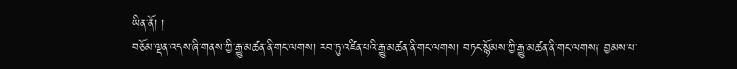ཡིན་ནོ། །
བཅོམ་ལྡན་འདས་ཞི་གནས་ཀྱི་རྒྱུ་མཚན་ནི་གང་ལགས། རབ་ཏུ་འཛིན་པའི་རྒྱུ་མཚན་ནི་གང་ལགས། བཏང་སྙོམས་ཀྱི་རྒྱུ་མཚན་ནི་གང་ལགས༑ བྱམས་པ་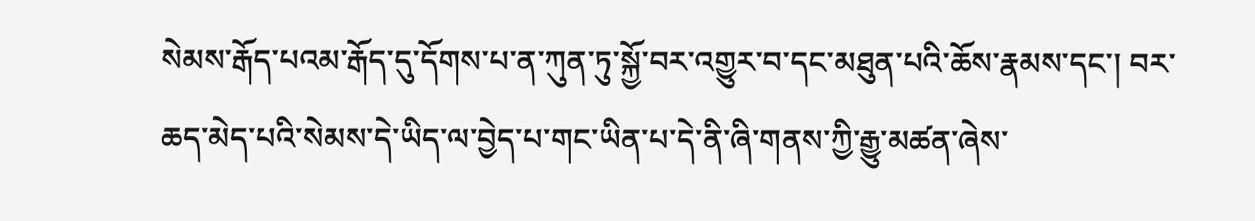སེམས་རྒོད་པའམ་རྒོད་དུ་དོགས་པ་ན་ཀུན་ཏུ་སྐྱོ་བར་འགྱུར་བ་དང་མཐུན་པའི་ཆོས་རྣམས་དང་། བར་ཆད་མེད་པའི་སེམས་དེ་ཡིད་ལ་བྱེད་པ་གང་ཡིན་པ་དེ་ནི་ཞི་གནས་ཀྱི་རྒྱུ་མཚན་ཞེས་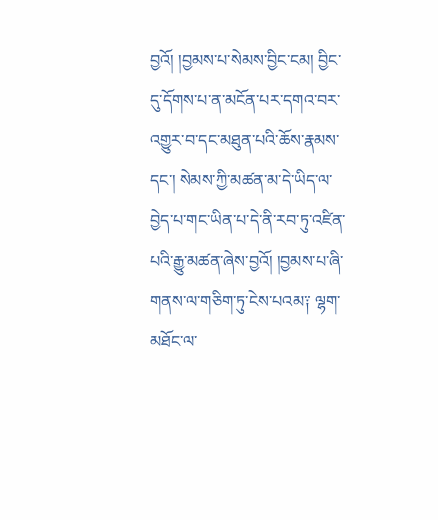བྱའོ། །བྱམས་པ་སེམས་བྱིང་ངམ། བྱིང་དུ་དོགས་པ་ན་མངོན་པར་དགའ་བར་འགྱུར་བ་དང་མཐུན་པའི་ཆོས་རྣམས་དང་། སེམས་ཀྱི་མཚན་མ་དེ་ཡིད་ལ་བྱེད་པ་གང་ཡིན་པ་དེ་ནི་རབ་ཏུ་འཛིན་པའི་རྒྱུ་མཚན་ཞེས་བྱའོ། །བྱམས་པ་ཞི་གནས་ལ་གཅིག་ཏུ་ངེས་པའམ༑ ལྷག་མཐོང་ལ་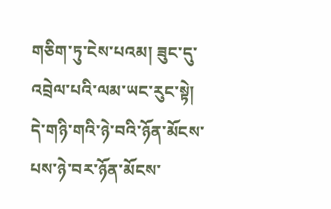གཅིག་ཏུ་ངེས་པའམ། ཟུང་དུ་འབྲེལ་པའི་ལམ་ཡང་རུང་སྟེ། དེ་གཉི་གའི་ཉེ་བའི་ཉོན་མོངས་པས་ཉེ་བར་ཉོན་མོངས་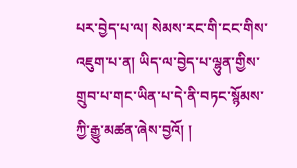པར་བྱེད་པ་ལ། སེམས་རང་གི་ངང་གིས་འཇུག་པ་ན། ཡིད་ལ་བྱེད་པ་ལྷུན་གྱིས་གྲུབ་པ་གང་ཡིན་པ་དེ་ནི་བཏང་སྙོམས་ཀྱི་རྒྱུ་མཚན་ཞེས་བྱའོ། །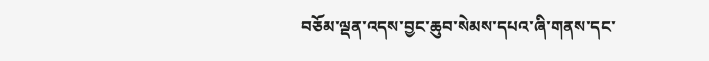བཅོམ་ལྡན་འདས་བྱང་ཆུབ་སེམས་དཔའ་ཞི་གནས་དང་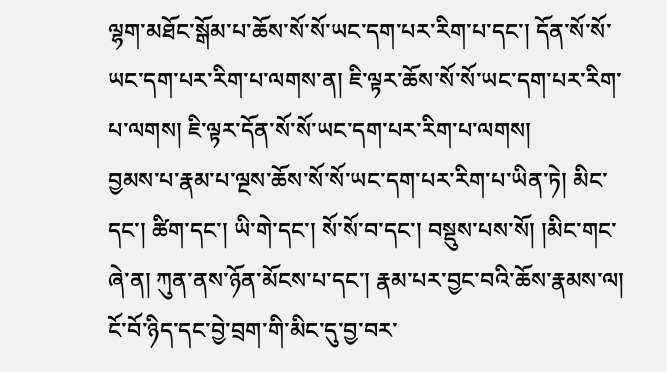ལྷག་མཐོང་སྒོམ་པ་ཆོས་སོ་སོ་ཡང་དག་པར་རིག་པ་དང་། དོན་སོ་སོ་ཡང་དག་པར་རིག་པ་ལགས་ན། ཇི་ལྟར་ཆོས་སོ་སོ་ཡང་དག་པར་རིག་པ་ལགས། ཇི་ལྟར་དོན་སོ་སོ་ཡང་དག་པར་རིག་པ་ལགས།
བྱམས་པ་རྣམ་པ་ལྔས་ཆོས་སོ་སོ་ཡང་དག་པར་རིག་པ་ཡིན་ཏེ། མིང་དང་། ཚིག་དང་། ཡི་གེ་དང་། སོ་སོ་བ་དང་། བསྡུས་པས་སོ། །མིང་གང་ཞེ་ན། ཀུན་ནས་ཉོན་མོངས་པ་དང་། རྣམ་པར་བྱང་བའི་ཆོས་རྣམས་ལ། ངོ་བོ་ཉིད་དང་བྱེ་བྲག་གི་མིང་དུ་བྱ་བར་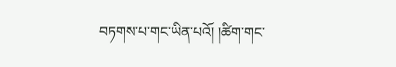བཏགས་པ་གང་ཡིན་པའོ། །ཚིག་གང་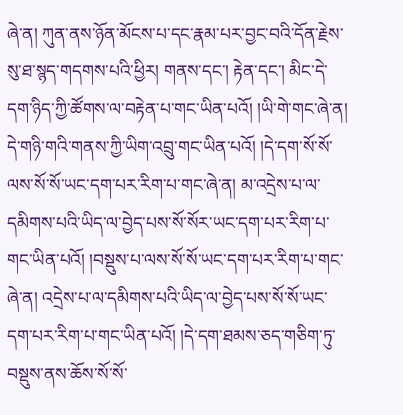ཞེ་ན། ཀུན་ནས་ཉོན་མོངས་པ་དང་རྣམ་པར་བྱང་བའི་དོན་རྗེས་སུ་ཐ་སྙད་གདགས་པའི་ཕྱིར། གནས་དང་། རྟེན་དང་། མིང་དེ་དག་ཉིད་ཀྱི་ཚོགས་ལ་བརྟེན་པ་གང་ཡིན་པའོ། །ཡི་གེ་གང་ཞེ་ན། དེ་གཉི་གའི་གནས་ཀྱི་ཡིག་འབྲུ་གང་ཡིན་པའོ། །དེ་དག་སོ་སོ་ལས་སོ་སོ་ཡང་དག་པར་རིག་པ་གང་ཞེ་ན། མ་འདྲེས་པ་ལ་དམིགས་པའི་ཡིད་ལ་བྱེད་པས་སོ་སོར་ཡང་དག་པར་རིག་པ་གང་ཡིན་པའོ། །བསྡུས་པ་ལས་སོ་སོ་ཡང་དག་པར་རིག་པ་གང་ཞེ་ན། འདྲེས་པ་ལ་དམིགས་པའི་ཡིད་ལ་བྱེད་པས་སོ་སོ་ཡང་དག་པར་རིག་པ་གང་ཡིན་པའོ། །དེ་དག་ཐམས་ཅད་གཅིག་ཏུ་བསྡུས་ནས་ཆོས་སོ་སོ་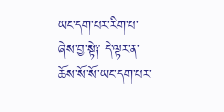ཡང་དག་པར་རིག་པ་ཞེས་བྱ་སྟེ༑ དེ་ལྟར་ན་ཆོས་སོ་སོ་ཡང་དག་པར་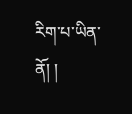རིག་པ་ཡིན་ནོ། །